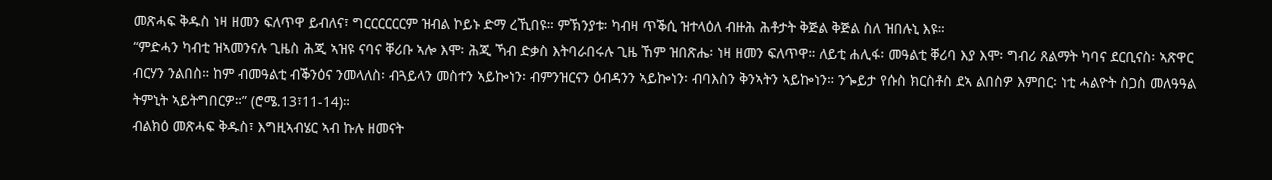መጽሓፍ ቅዱስ ነዛ ዘመን ፍለጥዋ ይብለና፣ ግርርርርርርም ዝብል ኮይኑ ድማ ረኺበዩ። ምኽንያቱ፡ ካብዛ ጥቕሲ ዝተላዕለ ብዙሕ ሕቶታት ቅጅል ቅጅል ስለ ዝበሉኒ እዩ።
“ምድሓን ካብቲ ዝኣመንናሉ ጊዜስ ሕጂ ኣዝዩ ናባና ቐሪቡ ኣሎ እሞ፡ ሕጂ ኻብ ድቃስ እትባራበሩሉ ጊዜ ኸም ዝበጽሔ፡ ነዛ ዘመን ፍለጥዋ። ለይቲ ሐሊፋ፡ መዓልቲ ቐሪባ እያ እሞ፡ ግብሪ ጸልማት ካባና ደርቢናስ፡ ኣጽዋር ብርሃን ንልበስ። ከም ብመዓልቲ ብቕንዕና ንመላለስ፡ ብጓይላን መስተን ኣይኰነን፡ ብምንዝርናን ዕብዳንን ኣይኰነን፡ ብባእስን ቅንኣትን ኣይኰነን። ንጐይታ የሱስ ክርስቶስ ደኣ ልበስዎ እምበር፡ ነቲ ሓልዮት ስጋስ መለዓዓል ትምኒት ኣይትግበርዎ።” (ሮሜ.13፣11-14)።
ብልክዕ መጽሓፍ ቅዱስ፣ እግዚኣብሄር ኣብ ኩሉ ዘመናት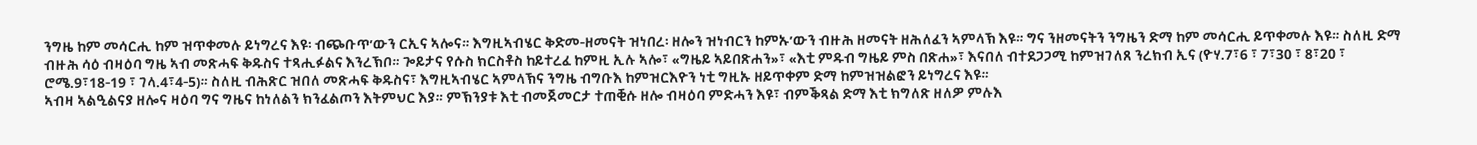ንግዜ ከም መሳርሒ ከም ዝጥቀመሉ ይነግረና እዩ፡ ብጭቡጥ’ውን ርኢና ኣሎና። እግዚኣብሄር ቅድመ-ዘመናት ዝነበረ፡ ዘሎን ዝነብርን ከምኡ’ውን ብዙሕ ዘመናት ዘሕለፈን ኣምላኽ እዩ። ግና ንዘመናትን ንግዜን ድማ ከም መሳርሒ ይጥቀመሉ እዩ። ስለዚ ድማ ብዙሕ ሳዕ ብዛዕባ ግዜ ኣብ መጽሓፍ ቅዱስና ተጻሒፉልና እንረኽቦ። ጐይታና የሱስ ክርስቶስ ከይተረፈ ከምዚ ኢሉ ኣሎ፣ «ግዜይ ኣይበጽሐን»፣ «እቲ ምዱብ ግዜይ ምስ በጽሐ»፣ እናበለ ብተደጋጋሚ ከምዝገለጸ ንረክብ ኢና (ዮሃ.7፣6 ፣ 7፣30 ፣ 8፣20 ፣ ሮሜ.9፣18-19 ፣ ገላ.4፣4-5)። ስለዚ ብሕጽር ዝበለ መጽሓፍ ቅዱስና፣ እግዚኣብሄር ኣምላኽና ንግዜ ብግቡእ ከምዝርእዮን ነቲ ግዚኡ ዘይጥቀም ድማ ከምዝዝልፎን ይነግረና እዩ።
ኣብዛ ኣልዒልናያ ዘሎና ዛዕባ ግና ግዜና ከነለልን ክንፈልጦን እትምህር እያ። ምኽንያቱ እቲ ብመጀመርታ ተጠቒሱ ዘሎ ብዛዕባ ምድሓን እዩ፣ ብምቕጻል ድማ እቲ ክግለጽ ዘለዎ ምሉእ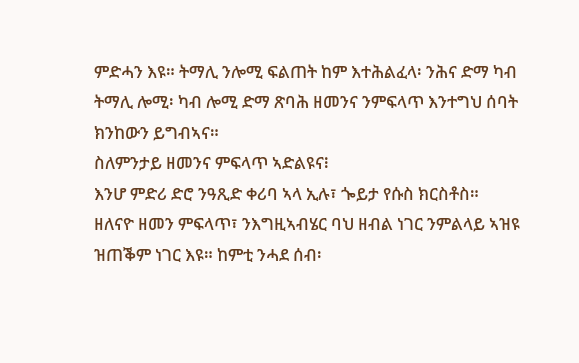ምድሓን እዩ። ትማሊ ንሎሚ ፍልጠት ከም እተሕልፈላ፡ ንሕና ድማ ካብ ትማሊ ሎሚ፡ ካብ ሎሚ ድማ ጽባሕ ዘመንና ንምፍላጥ እንተግህ ሰባት ክንከውን ይግብኣና።
ስለምንታይ ዘመንና ምፍላጥ ኣድልዩና፧
እንሆ ምድሪ ድሮ ንዓጺድ ቀሪባ ኣላ ኢሉ፣ ጐይታ የሱስ ክርስቶስ። ዘለናዮ ዘመን ምፍላጥ፣ ንእግዚኣብሄር ባህ ዘብል ነገር ንምልላይ ኣዝዩ ዝጠቕም ነገር እዩ። ከምቲ ንሓደ ሰብ፡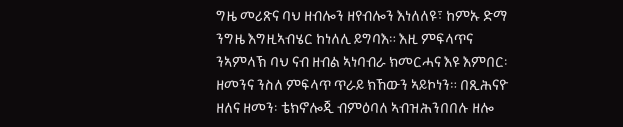ግዜ መሪጽና ባህ ዘብሎን ዘየብሎን እነለለዩ፣ ከምኡ ድማ ንግዜ እግዚኣብሄር ከነለሊ ይግባእ። እዚ ምፍላጥና ንኣምላኽ ባህ ናብ ዘብል ኣነባብራ ክመርሓና እዩ እምበር፡ ዘመንና ንስለ ምፍላጥ ጥራይ ክኸውን ኣይኮነን። በጺሕናዮ ዘለና ዘመን፡ ቴክኖሎጂ ብምዕባለ ኣብዝሕንበበሉ ዘሎ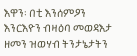እዋን፡ በቲ እንሰምዖን እንርእዮን ብዛዕባ መወዳእታ ዘመን ዝወሃብ ትንታኔታትን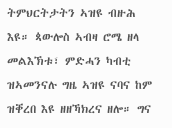ትምህርትታትን ኣዝዩ ብዙሕ እዩ። ጳውሎስ ኣብዛ ሮሜ ዘላ መልእኽቱ፣ ምድሓን ካብቲ ዝኣመንናሉ ግዜ ኣዝዩ ናባና ከም ዝቐረበ እዩ ዘዘኻክረና ዘሎ። ግና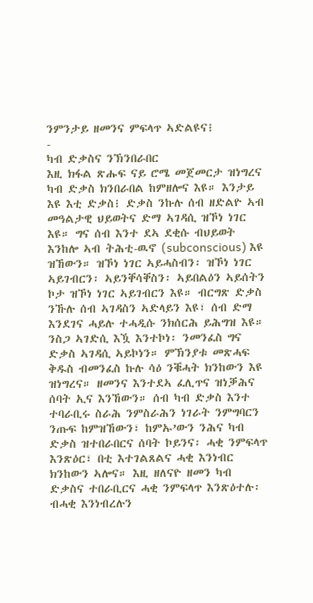ንምንታይ ዘመንና ምፍላጥ ኣድልዩና፧
-
ካብ ድቃስና ንኽንበራበር
እዚ ክፋል ጽሑፍ ናይ ሮሜ መጀመርታ ዝነግረና ካብ ድቃስ ክንበራበል ከምዘሎና እዩ። እንታይ እዩ እቲ ድቃስ፧ ድቃስ ንኩሉ ሰብ ዘድልዮ ኣብ መዓልታዊ ህይወትና ድማ ኣገዳሲ ዝኾነ ነገር እዩ። ግና ሰብ እንተ ደኣ ደቂሱ ብህይወት እንከሎ ኣብ ትሕቲ-ዉኖ (subconscious) እዩ ዝኸውን። ዝኾነ ነገር ኣይሓስብን፡ ዝኾነ ነገር ኣይገብርን፡ ኣይንቐሳቐስን፡ ኣይበልዕን ኣይሰትን ኮታ ዝኾነ ነገር ኣይገብርን እዩ። ብርግጽ ድቃስ ንኹሉ ሰብ ኣገዳስን ኣድላይን እዩ፣ ሰብ ድማ እንደገና ሓይሉ ተሓዲሱ ንክሰርሕ ይሕግዝ እዩ። ንስጋ ኣገድሲ እዃ እንተኮነ፡ ንመንፈስ ግና ድቃስ ኣገዳሲ ኣይኮነን። ምኽንያቱ መጽሓፍ ቅዱስ ብመንፈስ ኩሉ ሳዕ ንቑሓት ክንከውን እዩ ዝነግረና። ዘመንና እንተደኣ ፈሊጥና ዝነቓሕና ሰባት ኢና እንኸውን። ሰብ ካብ ድቃስ እንተ ተባራቢሩ ስራሕ ንምስራሕን ነገራት ንምግባርን ንጡፍ ከምዝኸውን፣ ከምኡ’ውን ንሕና ካብ ድቃስ ዝተበራበርና ሰባት ኮይንና፡ ሓቂ ንምፍላጥ እንጽዕር፣ በቲ እተገልጸልና ሓቂ እንነብር ክንከውን ኣሎና። እዚ ዘለናዮ ዘመን ካብ ድቃስና ተበራቢርና ሓቂ ንምፍላጥ እንጽዕተሉ፡ ብሓቂ እንነብረሉን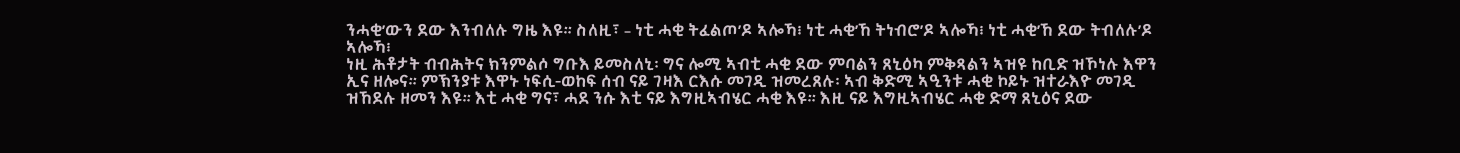ንሓቂ’ውን ደው እንብለሉ ግዜ እዩ። ስለዚ፣ – ነቲ ሓቂ ትፈልጦ’ዶ ኣሎኻ፧ ነቲ ሓቂ’ኸ ትነብሮ’ዶ ኣሎኻ፧ ነቲ ሓቂ’ኸ ደው ትብለሉ’ዶ ኣሎኻ፧
ነዚ ሕቶታት ብብሕትና ክንምልሶ ግቡእ ይመስለኒ፡ ግና ሎሚ ኣብቲ ሓቂ ደው ምባልን ጸኒዕካ ምቅጻልን ኣዝዩ ከቢድ ዝኾነሉ እዋን ኢና ዘሎና። ምኽንያቱ እዋኑ ነፍሲ-ወከፍ ሰብ ናይ ገዛእ ርእሱ መገዲ ዝመረጸሉ፡ ኣብ ቅድሚ ኣዒንቱ ሓቂ ኮይኑ ዝተራእዮ መገዲ ዝኸደሉ ዘመን እዩ። እቲ ሓቂ ግና፣ ሓደ ንሱ እቲ ናይ እግዚኣብሄር ሓቂ እዩ። እዚ ናይ እግዚኣብሄር ሓቂ ድማ ጸኒዕና ደው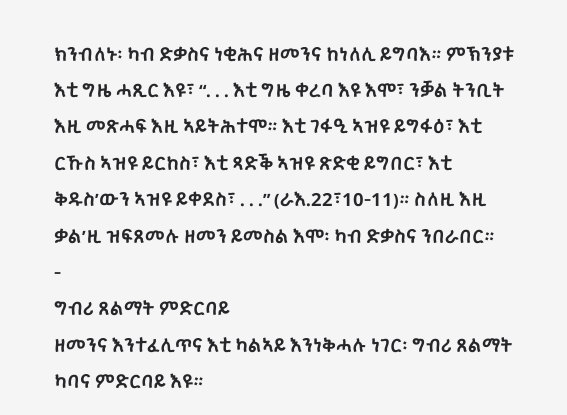ክንብለኑ፡ ካብ ድቃስና ነቂሕና ዘመንና ከነለሊ ይግባእ። ምኽንያቱ እቲ ግዜ ሓጺር እዩ፣ “. . . እቲ ግዜ ቀረባ እዩ እሞ፣ ንቓል ትንቢት እዚ መጽሓፍ እዚ ኣይትሕተሞ። እቲ ገፋዒ ኣዝዩ ይግፋዕ፣ እቲ ርኹስ ኣዝዩ ይርከስ፣ እቲ ጻድቕ ኣዝዩ ጽድቂ ይግበር፣ እቲ ቅዱስ’ውን ኣዝዩ ይቀደስ፣ . . .” (ራእ.22፣10-11)። ስለዚ እዚ ቃል’ዚ ዝፍጸመሉ ዘመን ይመስል እሞ፡ ካብ ድቃስና ንበራበር።
-
ግብሪ ጸልማት ምድርባይ
ዘመንና እንተፈሊጥና እቲ ካልኣይ እንነቅሓሉ ነገር፡ ግብሪ ጸልማት ካባና ምድርባይ እዩ።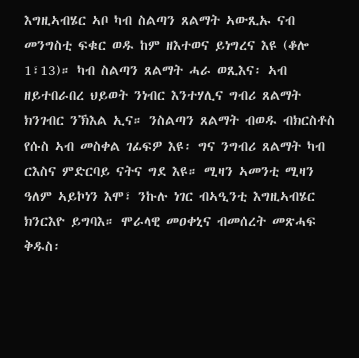እግዚኣብሄር ኣቦ ካብ ስልጣን ጸልማት ኣውጺኡ ናብ መንግስቲ ፍቁር ወዱ ከም ዘእተወና ይነግረና እዩ (ቆሎ 1፣13)። ካብ ስልጣን ጸልማት ሓራ ወጺእና፡ ኣብ ዘይተበራበረ ህይወት ንነብር እንተሃሊና ግብሪ ጸልማት ክንገብር ንኽእል ኢና። ንስልጣን ጸልማት ብወዱ ብክርስቶስ የሱስ ኣብ መስቀል ገፊፍዎ እዩ፡ ግና ንግብሪ ጸልማት ካብ ርእስና ምድርባይ ናትና ግደ እዩ። ሚዛን ኣመንቲ ሚዛን ዓለም ኣይኮነን እሞ፣ ንኩሉ ነገር ብኣዒንቲ እግዚኣብሄር ክንርእዮ ይግባእ። ሞራላዊ መዐቀኒና ብመሰረት መጽሓፍ ቅዱስ፡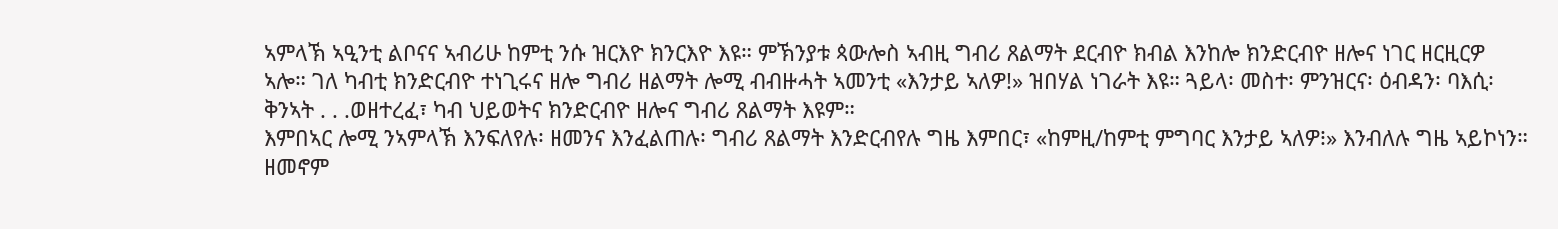ኣምላኽ ኣዒንቲ ልቦናና ኣብሪሁ ከምቲ ንሱ ዝርእዮ ክንርእዮ እዩ። ምኽንያቱ ጳውሎስ ኣብዚ ግብሪ ጸልማት ደርብዮ ክብል እንከሎ ክንድርብዮ ዘሎና ነገር ዘርዚርዎ ኣሎ። ገለ ካብቲ ክንድርብዮ ተነጊሩና ዘሎ ግብሪ ዘልማት ሎሚ ብብዙሓት ኣመንቲ «እንታይ ኣለዎ!» ዝበሃል ነገራት እዩ። ጓይላ፡ መስተ፡ ምንዝርና፡ ዕብዳን፡ ባእሲ፡ ቅንኣት . . .ወዘተረፈ፣ ካብ ህይወትና ክንድርብዮ ዘሎና ግብሪ ጸልማት እዩም።
እምበኣር ሎሚ ንኣምላኽ እንፍለየሉ፡ ዘመንና እንፈልጠሉ፡ ግብሪ ጸልማት እንድርብየሉ ግዜ እምበር፣ «ከምዚ/ከምቲ ምግባር እንታይ ኣለዎ፧» እንብለሉ ግዜ ኣይኮነን። ዘመኖም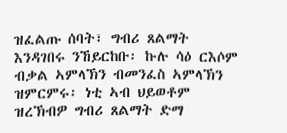ዝፈልጡ ሰባት፣ ግብሪ ጸልማት እንዳገበሩ ንኸይርከቡ፡ ኩሉ ሳዕ ርእሶም ብቃል ኣምላኽን ብመንፈስ ኣምላኽን ዝምርምሩ፡ ነቲ ኣብ ህይወቶም ዝረኽብዎ ግብሪ ጸልማት ድማ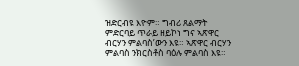ዝድርብዩ እዮም። ግብሪ ጸልማት ምድርባይ ጥራይ ዘይኮነ ግና ኣጽዋር ብርሃን ምልባስ’ውን እዩ። ኣጽዋር ብርሃን ምልባስ ንክርስቶስ ባዕሉ ምልባስ እዩ።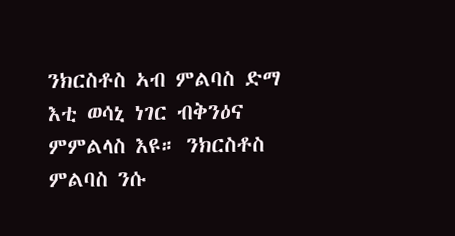ንክርስቶስ ኣብ ምልባስ ድማ እቲ ወሳኒ ነገር ብቅንዕና ምምልላስ እዩ። ንክርስቶስ ምልባስ ንሱ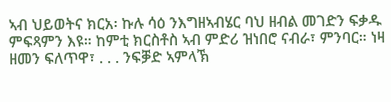ኣብ ህይወትና ክርአ፡ ኩሉ ሳዕ ንእግዘኣብሄር ባህ ዘብል መገድን ፍቃዱ ምፍጻምን እዩ። ከምቲ ክርስቶስ ኣብ ምድሪ ዝነበሮ ናብራ፣ ምንባር። ነዛ ዘመን ፍለጥዋ፣ . . . ንፍቓድ ኣምላኽ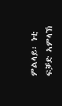ምልላይ፡ ነቲ ፍቓድ ኣምላኽ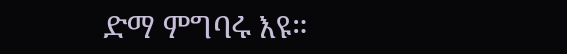ድማ ምግባሩ እዩ።